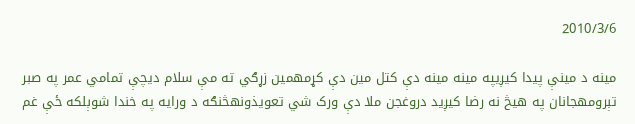2010/3/6

مينه د مينې پيدا کيږيپه مينه مينه دې کتل مين دې کړمهمين زړګي ته مې سلام دیچې تمامي عمر په صبر تېرومهجانان په هيڅ نه رضا کيږيد دروغجن ملا دې ورک شي تعويذونهڅنګه د ورايه په خندا شوېلکه ځې غم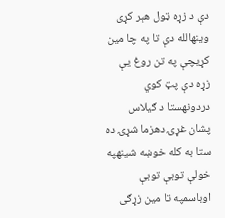دې د زړه ټول هېر کړی وينهالله دې تا په چا مين کړيچې په تن روغ يې زړه دې پټ کوي دردونهستا د ګيلاس پشان غړۍ دهزما شړۍ ده ستا به کله خوښه شينهپه خولې توبې توبې اوباسمپه تا مين زړګی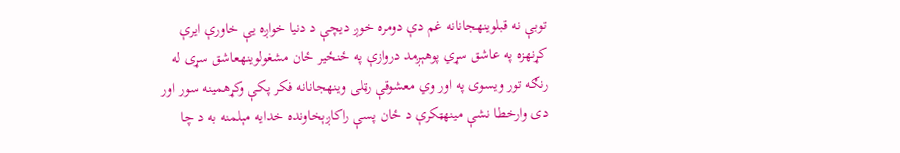توبې نه قبلوينهجانانه غم دې دومره خوږ دیچې د دنيا خواږه يې خاورې ايرې کړنهزه په عاشق سړي پوهېږمد دروازې په ځنځير ځان مشغولوينهعاشق سړی له رنګه تور ويسوی په اور وي معشوقې رټلی وينهجانانه فکر پکې وکړهمينه سور اور دی وارخطا نشې مينهټکرې د ځان پسې راکاږېخاونده خدايه مېلمنه به د چا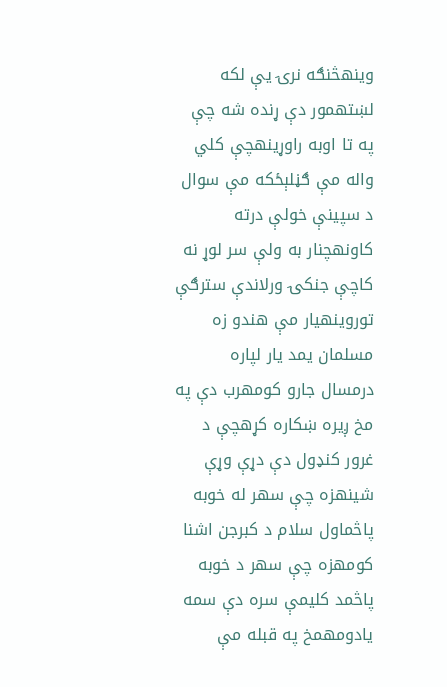وينهڅنګه نرۍ يې لکه لښتهمور دې ړنده شه چې په تا اوبه راوړينهچې کلي واله مې ګڼلېځکه مې سوال د سپينې خولې درته کاونهچنار به ولې سر لوړ نه کاچې جنکۍ ورلاندې سترګې توروينهيار مې هندو زه مسلمان يمد يار لپاره درمسال جارو کومهرب دې په مخ ږيره ښکاره کړهچې د غرور کنډول دې دړې وړې شينهزه چې سهر له خوبه پاڅماول سلام د کبرجن اشنا کومهزه چې سهر د خوبه پاڅمد کليمې سره دې سمه يادومهمخ په قبله مې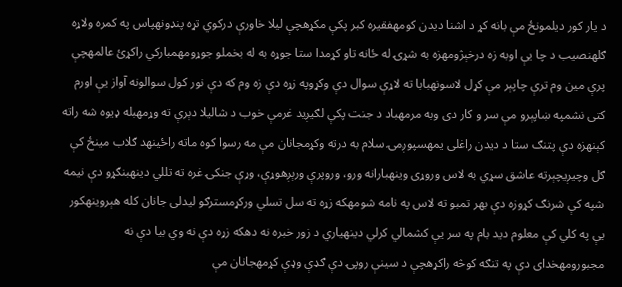د يار کور دیلمونځ مې بانه کړ د اشنا ديدن کومهفقيره کبر پکې مکړهچې ليلا خاورې درکوي تړه پنډونهپاس په کمره ولاړه ګلهنصيب د چا يې اوبه زه درخېژومهزه به شړۍ له ځانه تاو کړمدا ستا جوړه به له بخملو جوړومهمبارکي راکړئ عالمهچې پرې مين وم ترې چاپېر مې کړل لاسونهبابا ته لاړې سوال دې وکړوپه زړه دې زه وم که دې نور کول سوالونه آواز يې اورم کتی نشمپه ښاپېرو مې سر و کار دی وبه مرمهباد د جنت پکې لګيږيد غرمې خوب د شاليلا دېرې ته وړمهبله ډيوه شه راته کېنهزه دې پتنګ ستا د ديدن راغلی يمهسپوږمۍ سلام به درته وکړمجانان مې مه رسوا کوه ماته راځينهد ګلاب مينځ کې ګل وچيږيچېرته عاشق سړي به لاس وروړی وينهبارانه ورو، وروپرې ورېږهوړې، وړې جنکۍ غره ته تللي دينهبنګړو دې نيمه شپه کې شرنګ کړوزه دې بهر تمبو ته لاس په نامه شومهکه زړه ته سل تسلي ورکړمسترګو ليدلی جانان کله هېروينهکور يې په کلي کې معلوم دید بام په سر يې کشمالي کرلي دينهياري د زور خبره نه دهکه زړه دې نه وي بيا دې نه مجبورومهخدای دې په تنګه کوڅه راکړهچې د سينې روپۍ دې ګډې وډې کړمهجانان مې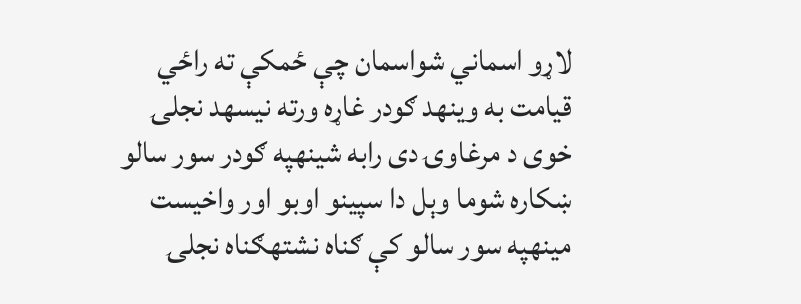لاړو اسماني شواسمان چې ځمکې ته راځي قيامت به وينهد ګودر غاړه ورته نيسهد نجلۍ خوی د مرغاوۍ دی رابه شينهپه ګودر سور سالو ښکاره شوما وېل دا سپينو اوبو اور واخيست مينهپه سور سالو کې ګناه نشتهګناه نجلۍ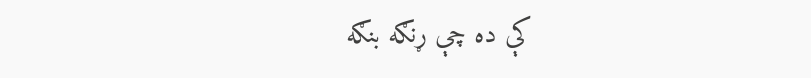کې ده چې ړنګه بنګه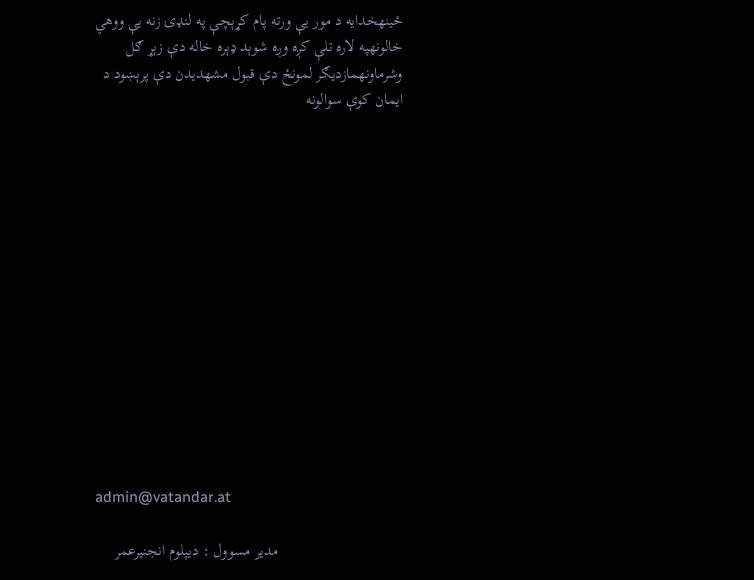ځينهخدايه د مور يې ورته پام کړېچې په لنډۍ زنه يې ووهي خالونهپه لاره تلې کږه وږه شوېد ډېره خاله دې زېړ ګل وشرماونهمازديګر لمونځ دې قبول مشهديدن دې پرېښود د ايمان کوې سوالونه














admin@vatandar.at

                               مدیر مسوول : دیپلوم انجنیرعمر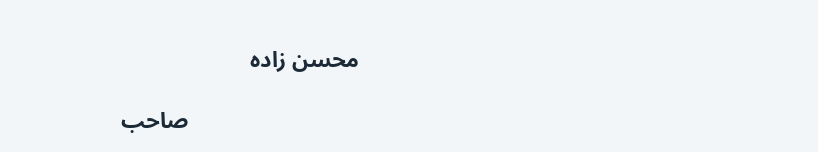محسن زاده

                              صاحب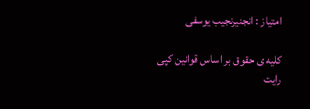امتیاز : انجنیرنجیب یوسفی

کليه ی حقوق بر اساس قوانين کپی رايت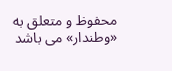محفوظ و متعلق به «وطندار» می باشد